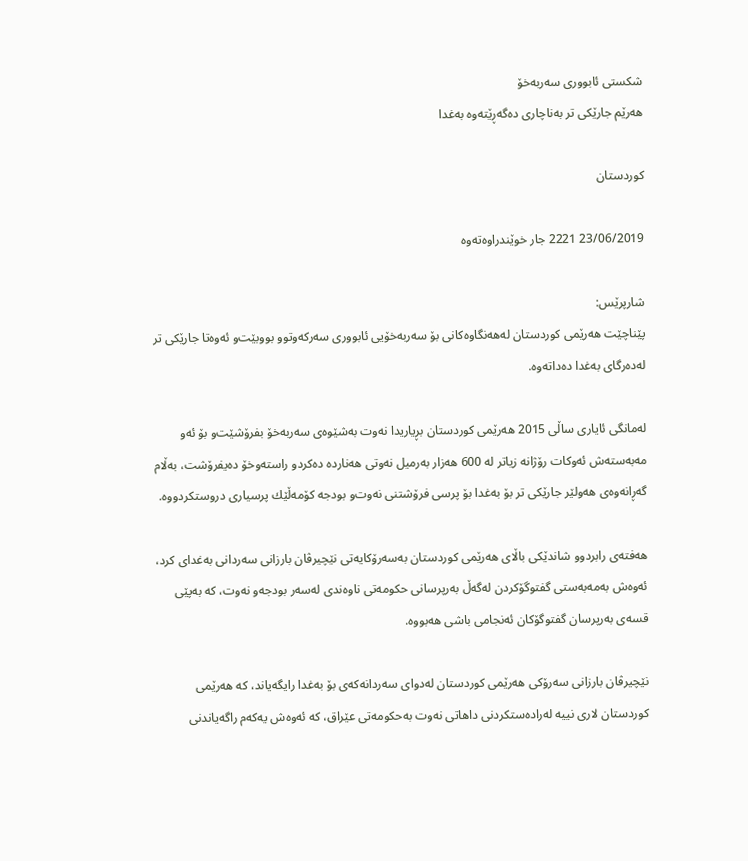شكستی ئابووری سەربەخۆ
هەرێم جارێكی‌ تر بەناچاری‌ دەگەڕێتەوە بەغدا

کوردستان

23/06/2019 2221 جار خوێندراوه‌ته‌وه

شارپرێس:
پێناچێت هەرێمی‌ كوردستان لەهەنگاوەكانی‌ بۆ سەربەخۆیی ئابووری‌ سەركەوتوو بووبێت‌و ئەوەتا جارێكی‌ تر لەدەرگای‌ بەغدا دەداتەوە.

لەمانگی‌ ئایاری‌ ساڵی 2015 هەرێمی‌ كوردستان بڕیاریدا نەوت بەشێوەی‌ سەربەخۆ بفرۆشێت‌و بۆ ئەو مەبەستەش ئەوكات رۆژانە زیاتر لە 600 هەزار بەرمیل نەوتی‌ هەناردە دەكردو راستەوخۆ دەیفرۆشت، بەڵام گەڕانەوەی‌ هەولێر جارێكی‌ تر بۆ بەغدا بۆ پرسی‌ فرۆشتنی‌ نەوت‌و بودجە كۆمەڵێك پرسیاری‌ دروستكردووە.

هەفتەی رابردوو شاندێكی‌ باڵای‌ هەرێمی‌ كوردستان بەسەرۆكایەتی نێچیرڤان بارزانی سەردانی‌ بەغدای كرد،  ئەوەش بەمەبەستی‌ گفتوگۆكردن لەگەڵ بەرپرسانی‌ حكومەتی‌ ناوەندی‌ لەسەر بودجەو نەوت، كە بەپێی قسەی بەرپرسان گفتوگۆكان ئەنجامی باشی هەبووە.

نێچیرڤان بارزانی‌ سەرۆكی‌ هەرێمی كوردستان لەدوای سەردانەكەی بۆ بەغدا رایگەیاند، كە هەرێمی كوردستان لاری نییە لەرادەستكردنی داهاتی نەوت بەحكومەتی عێراق، كە ئەوەش یەكەم راگەیاندنی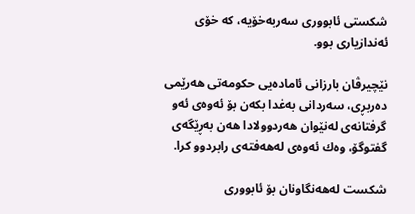شكستی ئابووری سەربەخۆیە، كە خۆی ئەندازیاری بوو.

نێچیرڤان بارزانی ئامادەیی حكومەتی هەرێمی دەربڕی، سەردانی بەغدا بكەن بۆ ئەوەی ئەو گرفتانەی لەنێوان هەردوولادا هەن بەڕێگەی گفتوگۆ، وەك ئەوەی لەهەفتەی رابردوو كرا.

شكست لەهەنگاونان بۆ ئابووری‌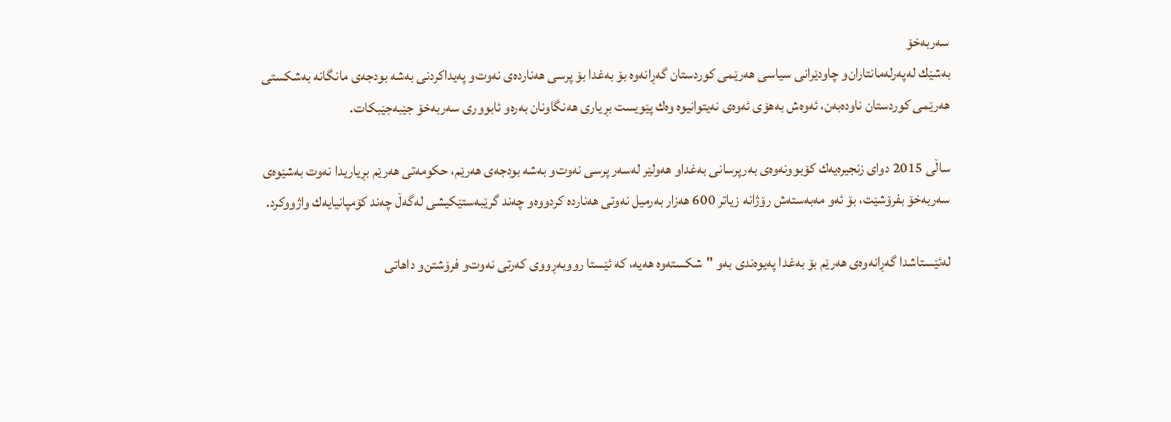سەربەخۆ
بەشێك لەپەرلەمانتاران‌و چاودێرانی‌ سیاسی‌ هەرێمی‌ كوردستان گەڕانەوە بۆ بەغدا بۆ پرسی‌ هەناردەی‌ نەوت‌و پەیداكردنی‌ بەشە بودجەی‌ مانگانە بەشكستی‌ هەرێمی‌ كوردستان ناودەبەن، ئەوەش بەهۆی‌ ئەوەی‌ نەیتوانیوە وەك پێویست بڕیاری‌ هەنگاونان بەرەو ئابووری‌ سەربەخۆ جێبەجێبكات.

ساڵی 2015 دوای‌ زنجیرەیەك كۆبوونەوەی‌ بەرپرسانی‌ بەغداو هەولێر لەسەر پرسی‌ نەوت‌و بەشە بودجەی‌ هەرێم، حكومەتی‌ هەرێم بڕیاریدا نەوت بەشێوەی‌ سەربەخۆ بفرۆشێت، بۆ ئەو مەبەستەش رۆژانە زیاتر 600 هەزار بەرمیل نەوتی‌ هەناردە كردووەو چەند گرێبەستێكیشی‌ لەگەڵ چەند كۆمپانیایەك واژووكرد.

لەئێستاشدا گەڕانەوەی‌ هەرێم بۆ بەغدا پەیوەندی‌ بەو "شكستەوە هەیە، كە ئێستا رووبەڕووی‌ كەرتی‌ نەوت‌و فرۆشتن‌و داهاتی‌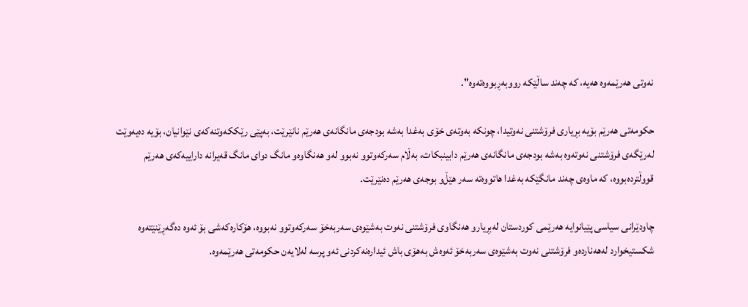نەوتی‌ هەرێمەوە هەیە، كە چەند ساڵێكە رووبەڕبووەتەوە".

حكومەتی‌ هەرێم بۆیە بڕیاری‌ فرۆشتنی‌ نەوتیدا، چونكە بەوتەی‌ خۆی‌ بەغدا بەشە بودجەی‌ مانگانەی‌ هەرێم نانێرێت، بەپێی‌ رێككەوتنەكەی‌ نێوانیان، بۆیە دەیەوێت لەرێگەی‌ فرۆشتنی‌ نەوتەوە بەشە بودجەی‌ مانگانەی‌ هەرێم دابینبكات، بەڵام سەركەوتوو نەبوو لەو هەنگاوەو مانگ دوای‌ مانگ قەیرانە داراییەكەی‌ هەرێم قووڵتردەبووە، كە ماوەی چەند مانگێكە بەغدا هاتووەتە سەر هێڵ‌و بوجەی هەرێم دەنێرێت.

چاودێرانی سیاسی پێیانوایە هەرێمی كوردستان لەبڕیارو هەنگاوی‌ فرۆشتنی‌ نەوت بەشێوەی‌ سەربەخۆ سەركەوتوو نەبووە، هۆكارەكەشی‌ بۆ ئەوە دەگەڕێنێتەوە شكستیخوارد لەهەناردەو فرۆشتنی‌ نەوت بەشێوەی‌ سەربەخۆ ئەوەش بەهۆی‌ باش ئیدارەنەكردنی‌ ئەو پرسە لەلایەن حكومەتی‌ هەرێمەوە.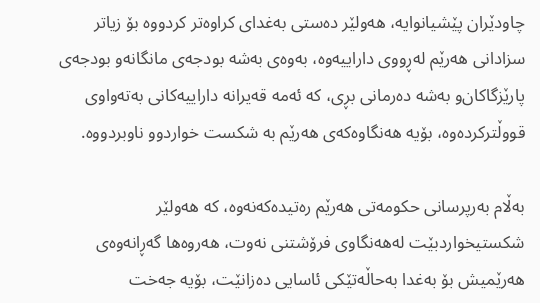چاودێران پێشیانوایە، هەولێر دەستی‌ بەغدای‌ كراوەتر كردووە بۆ زیاتر سزادانی‌ هەرێم لەڕووی‌ داراییەوە، بەوەی‌ بەشە بودجەی‌ مانگانەو بودجەی‌ پارێزگاكان‌و بەشە دەرمانی‌ بڕی‌، كە ئەمە قەیرانە داراییەكانی‌ بەتەواوی‌ قووڵتركردەوە، بۆیە هەنگاوەكەی هەرێم بە شكست خواردوو ناوبردووە.

بەڵام بەرپرسانی حكومەتی‌ هەرێم رەتیدەكەنەوە، كە هەولێر شكستیخواردبێت لەهەنگاوی‌ فرۆشتنی‌ نەوت، هەروەها گەڕانەوەی‌ هەرێمیش بۆ بەغدا بەحاڵەتێكی‌ ئاسایی دەزانێت، بۆیە جەخت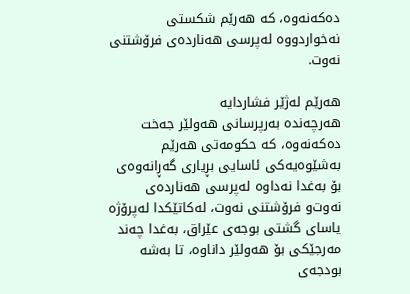دەكەنەوە، كە هەرێم شكستی‌ نەخواردووە لەپرسی‌ هەناردەی‌ فرۆشتنی‌ نەوت.

هەرێم لەژێر فشاردایە
هەرچەندە بەرپرسانی هەولێر جەخت دەكەنەوە، كە حكومەتی‌ هەرێم بەشێوەیەكی‌ ئاسایی بڕیاری‌ گەڕانەوەی‌ بۆ بەغدا نەداوە لەپرسی‌ هەناردەی‌ نەوت‌و فرۆشتنی‌ نەوت، لەكاتێكدا لەپرۆژە یاسای‌ گشتی‌ بوجەی عێراق، بەغدا چەند مەرجێكی‌ بۆ هەولێر داناوە، تا بەشە بودجەی‌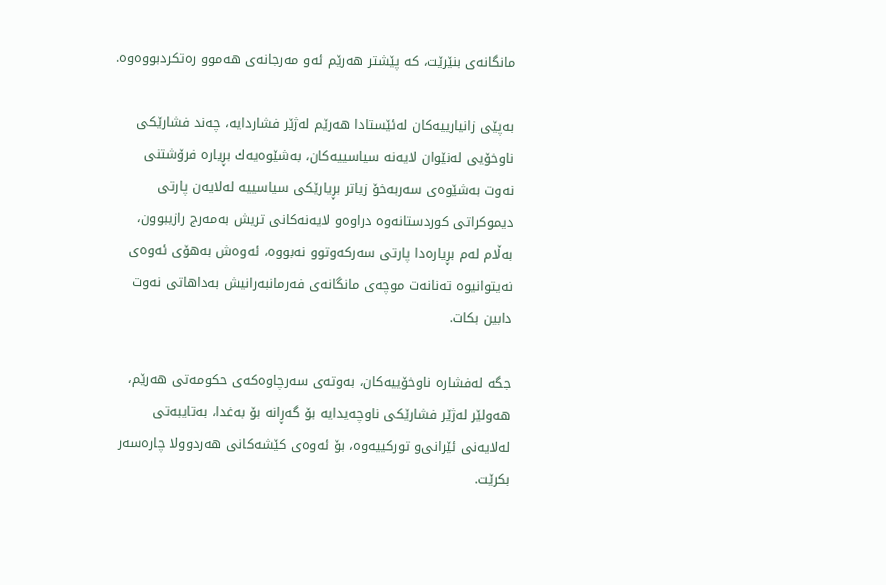مانگانەی‌ بنێرێت، كە پێشتر هەرێم ئەو مەرجانەی‌ هەموو رەتكردبووەوە.

بەپێی زانیارییەكان لەئێستادا هەرێم لەژێر فشاردایە، چەند فشارێكی‌ ناوخۆیی لەنێوان لایەنە سیاسییەكان، بەشێوەیەك بڕیارە فرۆشتنی‌ نەوت بەشێوەی‌ سەربەخۆ زیاتر بڕیارێكی‌ سیاسییە لەلایەن پارتی‌ دیموكراتی‌ كوردستانەوە دراوەو لایەنەكانی‌ تریش بەمەرج رازیبوون، بەڵام لەم بڕیارەدا پارتی‌ سەركەوتوو نەبووە، ئەوەش بەهۆی‌ ئەوەی‌ نەیتوانیوە تەنانەت موچەی‌ مانگانەی‌ فەرمانبەرانیش بەداهاتی‌ نەوت دابین بكات.

جگە لەفشارە ناوخۆییەكان، بەوتەی‌ سەرچاوەكەی‌ حكومەتی‌ هەرێم، هەولێر لەژێر فشارێكی‌ ناوچەیدایە بۆ گەڕانە بۆ بەغدا، بەتایبەتی‌ لەلایەنی‌ ئێرانی‌و توركییەوە، بۆ ئەوەی كێشەكانی هەردوولا چارەسەر بكرێت.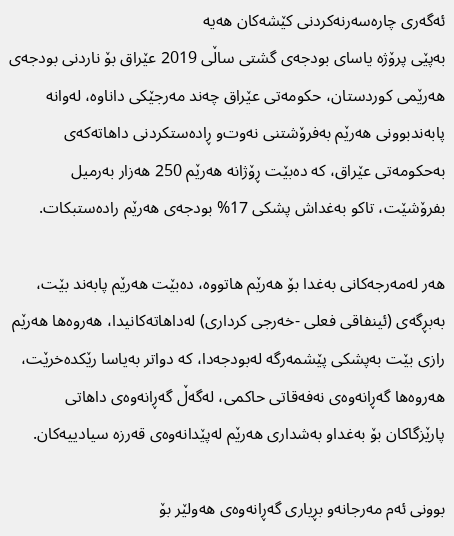ئەگەری‌ چارەسەرنەكردنی‌ كێشەكان هەیە
بەپێی‌ پرۆژە یاسای‌ بودجەی‌ گشتی‌ ساڵی‌ 2019 عێراق بۆ ناردنی بودجەی هەرێمی كوردستان، حكومەتی عێراق چەند مەرجێكی داناوە، لەوانە پابەندبوونی هەرێم بەفرۆشتنی نەوت‌و ڕادەستكردنی داهاتەكەی بەحكومەتی عێراق، كە دەبێت ڕۆژانە هەرێم 250 هەزار بەرمیل بفرۆشێت، تاكو بەغداش پشكی 17% بودجەی هەرێم رادەستبكات.

هەر لەمەرجەكانی‌ بەغدا بۆ هەرێم هاتووە، دەبێت هەرێم پابەند بێت، بەبڕگەی (ئینفاقی فعلی -خەرجی‌ كرداری) لەداهاتەكانیدا، هەروەها هەرێم رازی بێت بەپشكی‌ پێشمەرگە لەبودجەدا، كە دواتر بەیاسا رێكدەخرێت، هەروەها گەڕانەوەی‌ نەفەقاتی حاكمی، لەگەڵ گەڕانەوەی‌ داهاتی‌ پارێزگاكان بۆ بەغداو بەشداری‌ هەرێم لەپێدانەوەی‌ قەرزە سیادییەكان.

بوونی‌ ئەم مەرجانەو بڕیاری‌ گەڕانەوەی‌ هەولێر بۆ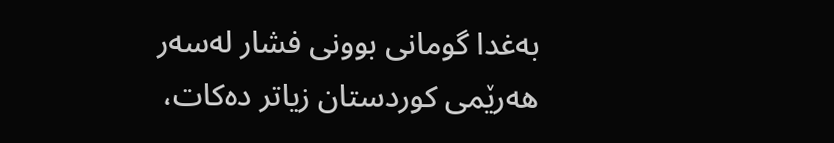بەغدا گومانی‌ بوونی‌ فشار لەسەر هەرێمی‌ كوردستان زیاتر دەكات،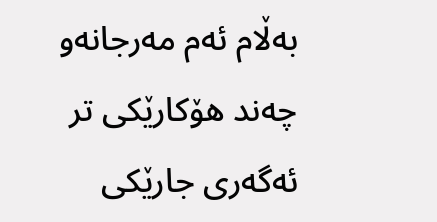بەڵام ئەم مەرجانەو چەند هۆكارێكی‌ تر ئەگەری‌ جارێكی‌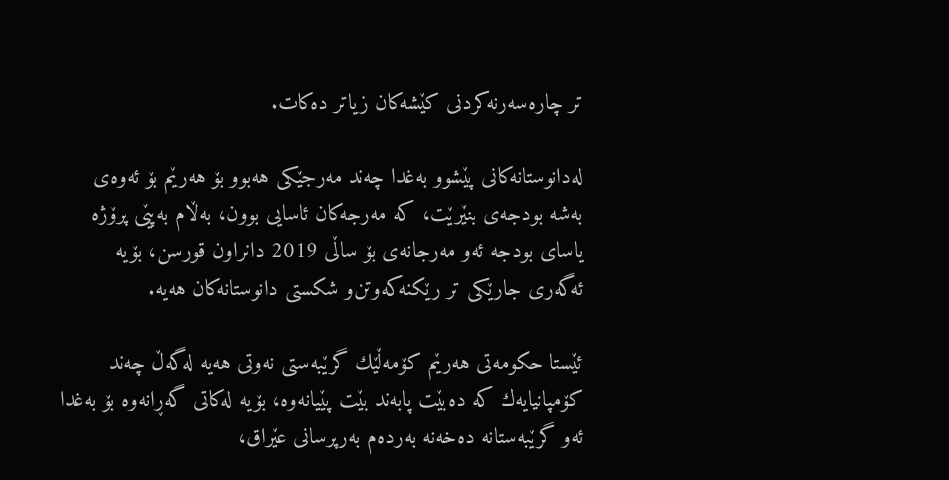تر چارەسەرنەكردنی‌ كێشەكان زیاتر دەكات.

لەدانوستانەكانی‌ پێشوو بەغدا چەند مەرجێكی‌ هەبوو بۆ هەرێم بۆ ئەوەی‌ بەشە بودجەی‌ بنێرێت، كە مەرجەكان ئاسایی بوون، بەڵام بەپێی‌ پرۆژە یاسای‌ بودجە ئەو مەرجانەی‌ بۆ ساڵی‌ 2019 دانراون قورسن، بۆیە ئەگەری‌ جارێكی‌ تر رێكنەكەوتن‌و شكستی‌ دانوستانەكان هەیە.

ئێستا حكومەتی‌ هەرێم كۆمەڵێك گرێبەستی‌ نەوتی‌ هەیە لەگەڵ چەند كۆمپانیایەك كە دەبێت پابەند بێت پێیانەوە، بۆیە لەكاتی‌ گەڕانەوە بۆ بەغدا ئەو گرێبەستانە دەخەنە بەردەم بەرپرسانی‌ عێراق،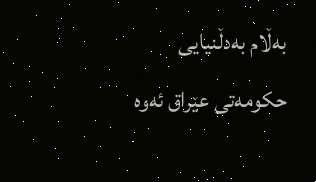بەڵام بەدڵنیایی حكومەتی‌ عێراق ئەوە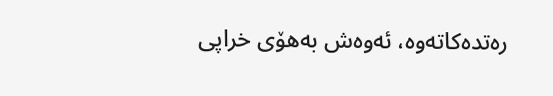رەتدەكاتەوە، ئەوەش بەهۆی‌ خراپی‌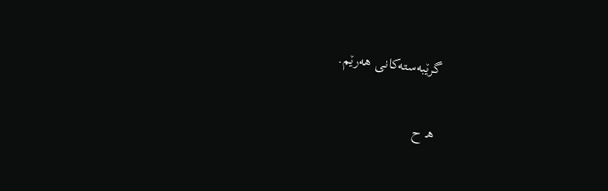گرێبەستەكانی‌ هەرێم.

هـ ح